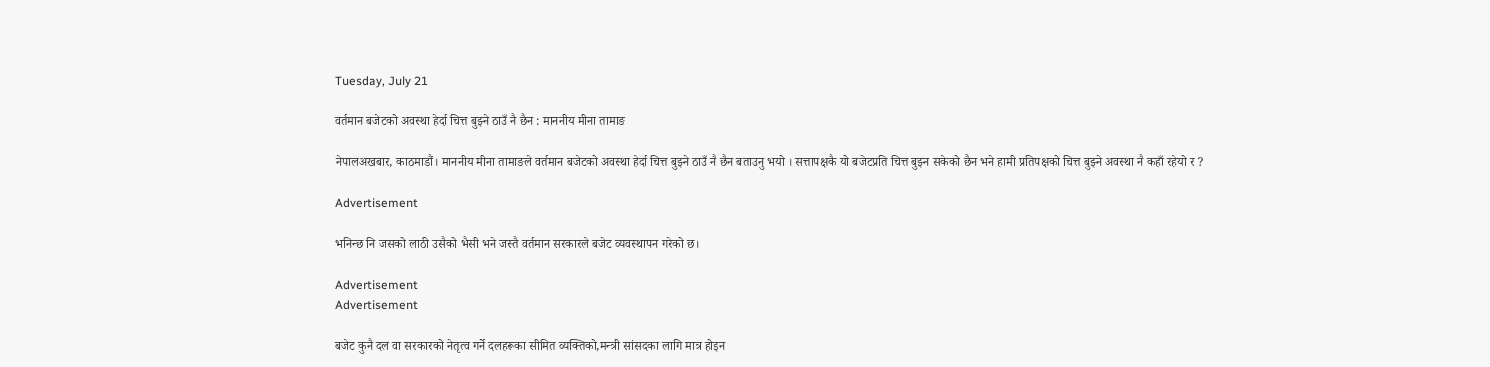Tuesday, July 21

वर्तमान बजेटको अवस्था हेर्दा चित्त बुझ्ने ठाउँ नै छैन : माननीय मीना तामाङ

नेपालअखबार, काठमाडौं। माननीय मीना तामाङले वर्तमान बजेटको अवस्था हेर्दा चित्त बुझ्ने ठाउँ नै छैन बताउनु भयो । सत्तापक्षकै यो बजेटप्रति चित्त बुझ्न सकेको छैन भने हामी प्रतिपक्षको चित्त बुझ्ने अवस्था नै कहाँ रहेयो र ?

Advertisement

भनिन्छ नि जसको लाठी उसैको भैसी भने जस्तै वर्तमान सरकारले बजेट व्यवस्थापन गरेको छ।

Advertisement
Advertisement

बजेट कुनै दल वा सरकारको नेतृत्व गर्ने दलहरूका सीमित व्यक्तिको,मन्त्री सांसदका लागि मात्र होइन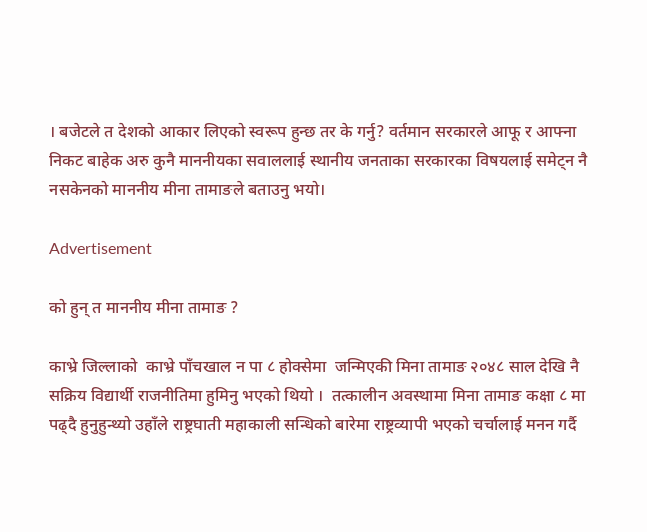। बजेटले त देशको आकार लिएको स्वरूप हुन्छ तर के गर्नु? वर्तमान सरकारले आफू र आफ्ना निकट बाहेक अरु कुनै माननीयका सवाललाई स्थानीय जनताका सरकारका विषयलाई समेट्न नै नसकेनको माननीय मीना तामाङले बताउनु भयो।

Advertisement

को हुन् त माननीय मीना तामाङ ?

काभ्रे जिल्लाको  काभ्रे पाँचखाल न पा ८ होक्सेमा  जन्मिएकी मिना तामाङ २०४८ साल देखि नै सक्रिय विद्यार्थी राजनीतिमा हुमिनु भएको थियो ।  तत्कालीन अवस्थामा मिना तामाङ कक्षा ८ मा पढ्दै हुनुहुन्थ्यो उहाँले राष्ट्रघाती महाकाली सन्धिको बारेमा राष्ट्रव्यापी भएको चर्चालाई मनन गर्दै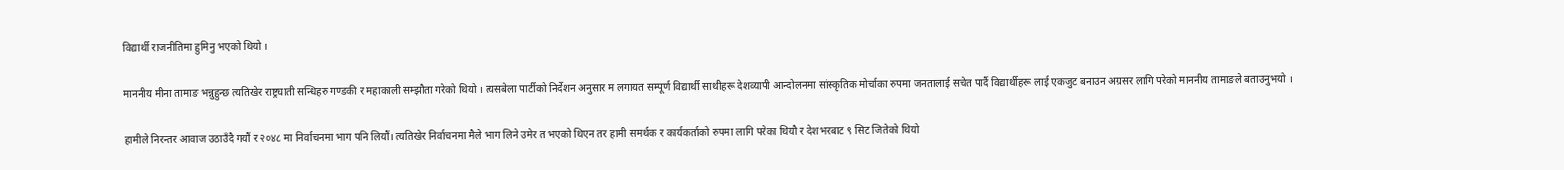विद्यार्थी राजनीतिमा हुमिनु भएको थियो ।

माननीय मीना तामाङ भन्नुहुन्छ त्यतिखेर राष्ट्रघाती सन्धिहरु गण्डकी र महाकाली सम्झौता गरेको थियो । त्यसबेला पार्टीको निर्देशन अनुसार म लगायत सम्पूर्ण विद्यार्थी साथीहरू देशव्यापी आन्दोलनमा सांस्कृतिक मोर्चाका रुपमा जनतालाई सचेत पार्दै विद्यार्थीहरू लाई एकजुट बनाउन अग्रसर लागि परेको माननीय तामाङले बताउनुभयो ।

हामीले निरन्तर आवाज उठाउँदै गयौं र २०४८ मा निर्वाचनमा भाग पनि लियौं। त्यतिखेर निर्वाचनमा मैले भाग लिने उमेर त भएको थिएन तर हामी समर्थक र कार्यकर्ताको रुपमा लागि परेका थियौ र देशभरबाट ९ सिट जितेको थियो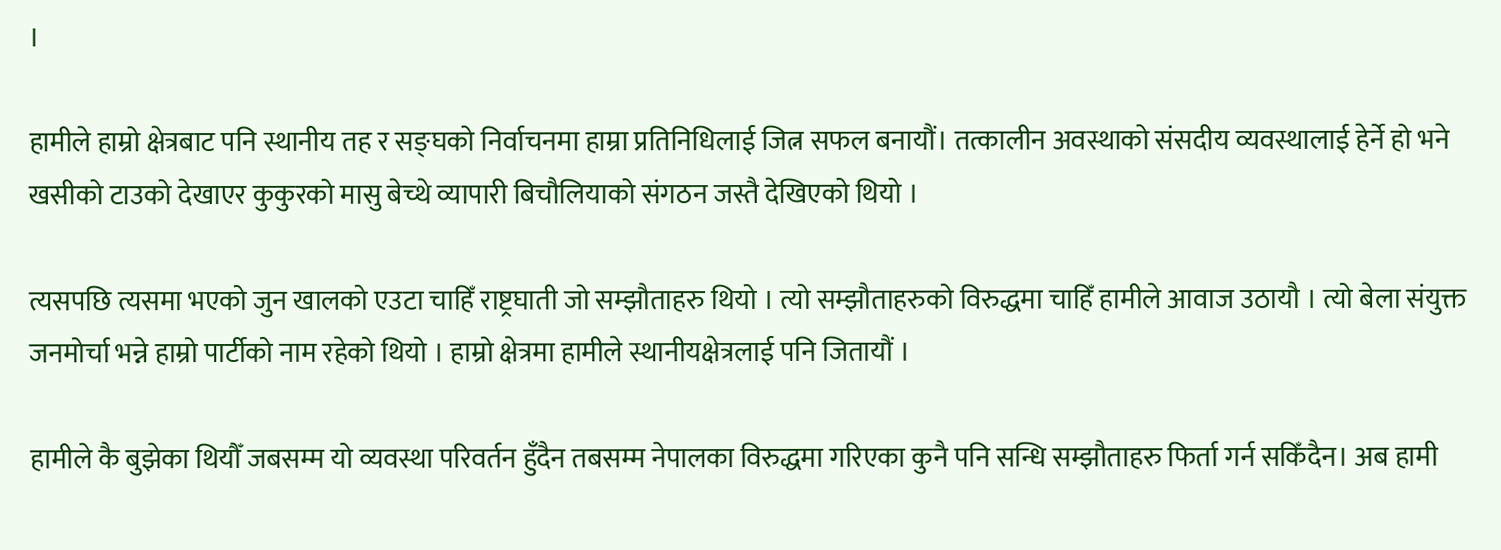।

हामीले हाम्रो क्षेत्रबाट पनि स्थानीय तह र सङ्घको निर्वाचनमा हाम्रा प्रतिनिधिलाई जित्न सफल बनायौं। तत्कालीन अवस्थाको संसदीय व्यवस्थालाई हेर्ने हो भने खसीको टाउको देखाएर कुकुरको मासु बेच्थे व्यापारी बिचौलियाको संगठन जस्तै देखिएको थियो ।

त्यसपछि त्यसमा भएको जुन खालको एउटा चाहिँ राष्ट्रघाती जो सम्झौताहरु थियो । त्यो सम्झौताहरुको विरुद्धमा चाहिँ हामीले आवाज उठायौ । त्यो बेला संयुक्त जनमोर्चा भन्ने हाम्रो पार्टीको नाम रहेको थियो । हाम्रो क्षेत्रमा हामीले स्थानीयक्षेत्रलाई पनि जितायौं ।

हामीले कै बुझेका थियौँ जबसम्म यो व्यवस्था परिवर्तन हुँदैन तबसम्म नेपालका विरुद्धमा गरिएका कुनै पनि सन्धि सम्झौताहरु फिर्ता गर्न सकिँदैन। अब हामी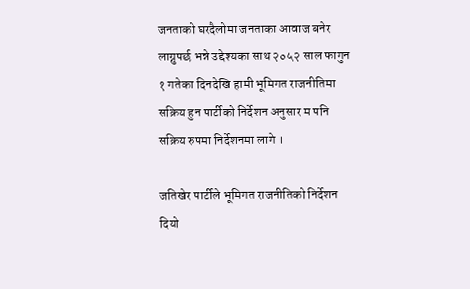जनताको घरदैलोमा जनताका आवाज बनेर लाग्नुपर्छ भन्ने उद्देश्यका साथ २०५२ साल फागुन १ गतेका दिनदेखि हामी भूमिगत राजनीतिमा सक्रिय हुन पार्टीको निर्देशन अनुसार म पनि सक्रिय रुपमा निर्देशनमा लागे ।

जतिखेर पार्टीले भूमिगत राजनीतिको निर्देशन दियो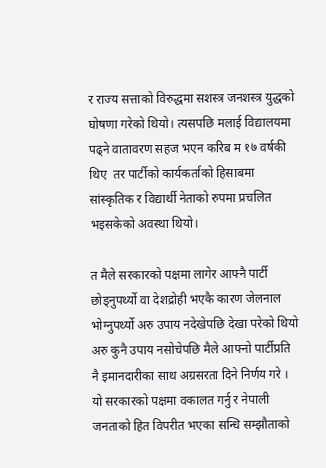र राज्य सत्ताको विरुद्धमा सशस्त्र जनशस्त्र युद्धको घोषणा गरेको थियो। त्यसपछि मलाई विद्यालयमा पढ्ने वातावरण सहज भएन करिब म १७ वर्षकी थिए  तर पार्टीको कार्यकर्ताको हिसाबमा सांस्कृतिक र विद्यार्थी नेताको रुपमा प्रचलित भइसकेको अवस्था थियो।

त मैले सरकारको पक्षमा लागेर आफ्नै पार्टी छोड्नुपर्थ्यो वा देशद्रोही भएकै कारण जेलनाल भोग्नुपर्थ्यो अरु उपाय नदेखेपछि देखा परेको थियो अरु कुनै उपाय नसोचेपछि मैले आफ्नो पार्टीप्रति नै इमानदारीका साथ अग्रसरता दिने निर्णय गरे । यो सरकारको पक्षमा वकालत गर्नु र नेपाली जनताको हित विपरीत भएका सन्धि सम्झौताको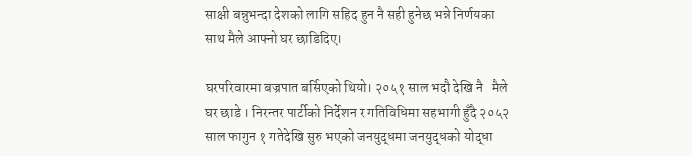साक्षी बन्नुभन्दा देशको लागि सहिद हुन नै सही हुनेछ भन्ने निर्णयका साथ मैले आफ्नो घर छाडिदिए।

घरपरिवारमा बज्रपात बर्सिएको थियो। २०५१ साल भदौ देखि नै   मैले   घर छाडे । निरन्तर पार्टीको निर्देशन र गतिविधिमा सहभागी हुँदै २०५२ साल फागुन १ गतेदेखि सुरु भएको जनयुद्धमा जनयुद्धको योद्धा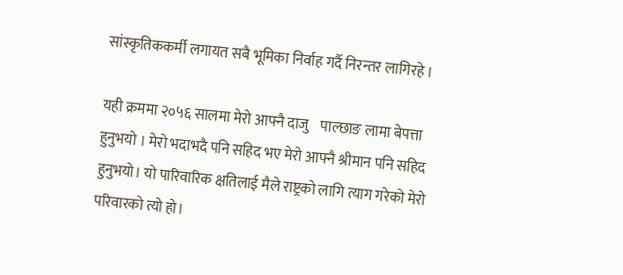सांस्कृतिककर्मी लगायत सबै भूमिका निर्वाह गर्दै निरन्तर लागिरहे ।

यही क्रममा २०५६ सालमा मेरो आफ्नै दाजु    पाल्छाङ लामा बेपत्ता हुनुभयो । मेरो भदाभदै पनि सहिद भए मेरो आफ्नै श्रीमान पनि सहिद हुनुभयो। यो पारिवारिक क्षतिलाई मैले राष्ट्रको लागि त्याग गरेको मेरो परिवारको त्यो हो।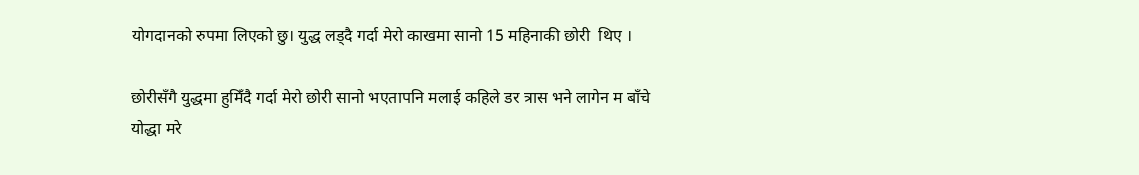योगदानको रुपमा लिएको छु। युद्ध लड्दै गर्दा मेरो काखमा सानो 15 महिनाकी छोरी  थिए ।

छोरीसँगै युद्धमा हुमिँदै गर्दा मेरो छोरी सानो भएतापनि मलाई कहिले डर त्रास भने लागेन म बाँचे योद्धा मरे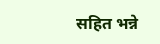सहित भन्ने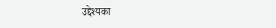उद्देश्यका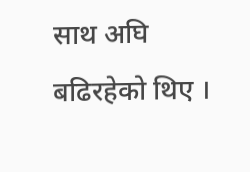साथ अघि बढिरहेको थिए ।